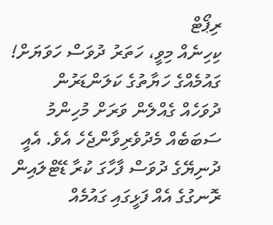ރިޕޯޓް
ކިހިނެއް މިވީ، ހަތަރު ދުވަސް ހަވަޔަށް!
ގައުމެއްގެ ހަޔާތުގެ ކަލަންޑަރުން ދުވަހެއް ގެއްލެން ވަރަށް މުހިންމު ސަބަބެއް މެދުވެރިވާންޖެހެ އެވެ. އެއީ ދުނިޔޭގެ ދުވަސް ފާހާގަ ކުރާ ޑޭޓްލައިން ރޮނގުގެ އެއް ފަޅީގައި ގައުމެއް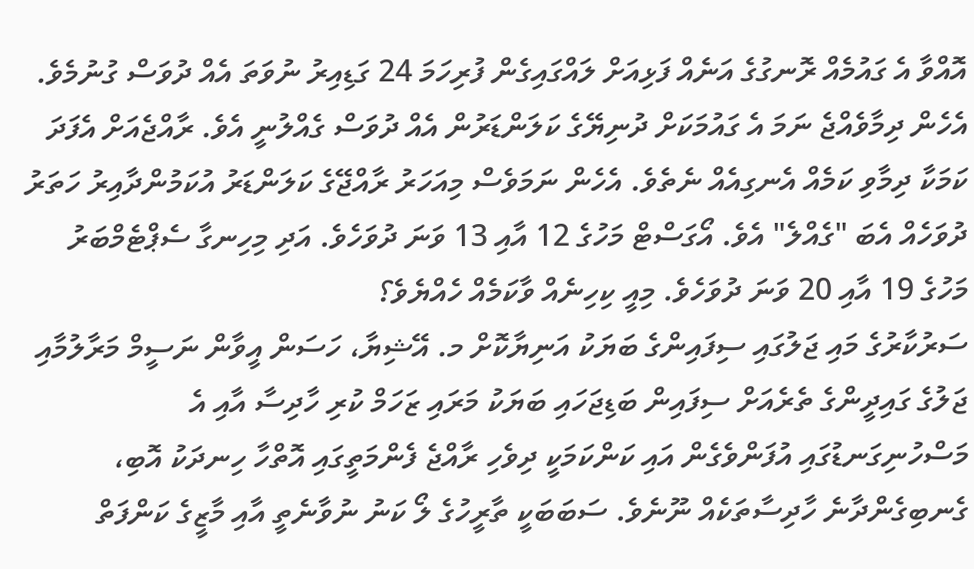އޮއްވާ އެ ގައުމެއް ރޮނގުގެ އަނެއް ފަޅިއަށް ލައްގައިގެން ފުރިހަމަ 24 ގަޑިއިރު ނުވަތަ އެއް ދުވަސް ގުނުމެވެ.
އެހެން ދިމާވެއްޖެ ނަމަ އެ ގައުމަކަށް ދުނިޔޭގެ ކަލަންޑަރުން އެއް ދުވަސް ގެއްލުނީ އެވެ. ރާއްޖެއަށް އެފަދަ ކަމަކާ ދިމާވި ކަމެއް އެނގިއެއް ނެތެވެ. އެހެން ނަމަވެސް މިއަހަރު ރާއްޖޭގެ ކަލަންޑަރު އުކަމުންދާއިރު ހަތަރު ދުވަހެއް އެބަ "ގެއްލެ" އެވެ. އޯގަސްޓް މަހުގެ 12 އާއި 13 ވަނަ ދުވަހެވެ. އަދި މިހިނގާ ސެޕްޓެމްބަރު މަހުގެ 19 އާއި 20 ވަނަ ދުވަހެވެ. މިއީ ކިހިނެއް ވާކަމެއް ހެއްޔެވެ؟
ސަރުކާރުގެ މައި ޖަލުގައި ސިފައިންގެ ބަޔަކު އަނިޔާކޮށް މ. އޭޝިޔާ، ހަސަން އީވާން ނަސީމް މަރާލުމާއި ޖަލުގެ ގައިދީންގެ ތެރެއަށް ސިފައިން ބަޑިޖަހައި ބަޔަކު މަރައި ޒަހަމް ކުރި ހާދިސާ އާއި އެ މަސްހުނިގަނޑުގައި އުފަންވެގެން އައި ކަންކަމަކީ ދިވެހި ރާއްޖެ ފެންމަތީގައި އޮތްހާ ހިނދަކު އޮބި، ގެނބިގެންދާނެ ހާދިސާތަކެއް ނޫނެވެ. ސަބަބަކީ ތާރީހުގެ ލޯ ކަނު ނުވާނެތީ އާއި މާޒީގެ ކަންފަތް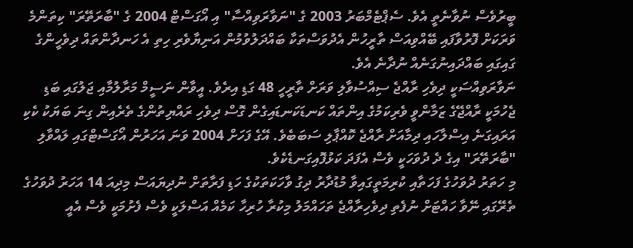ބީރުވެސް ނުވާނެތީ އެވެ. ސެޕްޓެމްބަރު 2003 ގެ "ނަވާރަވިއްސާ" އި އޯގަސްޓް 2004 ގެ "ބާރަތޭރަ" ކިތަންމެ ވަރަކަށް ފޮރުވާފައި ބޭއްވިއަސް ތާރީހުން އެދުވަސްތަކާ ބައްދަލުވުމުން އަނިޔާވެރި ހިތި އެ ހަނދާންތައް ދިވެހީންގެ ގައިގައި ބައްދައިނުގަނެއް ނުދާނެ އެވެ.
ނަވާރަވިއްސަކީ ދިވެހި ރާއްޖެ ސިއްސުވާލި ވަރަށް ތާރީހީ 48 ގަޑި އިރެވެ. އީވާން ނަސީމް މަރާލުމާއި ޖަލުގައި ބަޑި ޖެހުމަކީ ރާއްޖޭގެ ޒަމާންވީ ވެރިކަމުގެ އިންތައް ކަނޑަކަނޑައިގެން ގޮސް ދިވެހި ރައްޔިތުންގެ ތެރެއިން ގިނަ ބަޔަކު ކެކި އަރައިގަނެ އިސްލާހައި ދިމާއަށް ރާއްޖެ ކޮއްޕާލި ސަބަބެވެ. އޭގެ ފަހަށް 2004 ވަނަ އަހަރުން އޯގަސްޓްގައި ލައްވާލި "ބާރަތޭރަ" އިގެ ދެ ދުވަހަކީ ވެސް އެފަދަ ކަޅުފޮއިގަނޑެކެވެ.
މި ހަތަރު ދުވަހުގެ ފަހަތާއި ކުރިމަތީގައިވާ މުޑުދާރު ދިގު ވާހަކަތަކުގެ ހަޑި ފަރާތަށް ނުދިޔައަސް މިދިއަ 14 އަހަރު ދުވަހުގެ ތެރޭގައި ނޭވާ ހައްޓަށް ނުފެތި ދިވެހިރާއްޖެ ތަހައްމަލު މިކުރާ ހުރިހާ ކަމެއް އަސްލަކީ ވެސް ފެށުމަކީ ވެސް އެއީ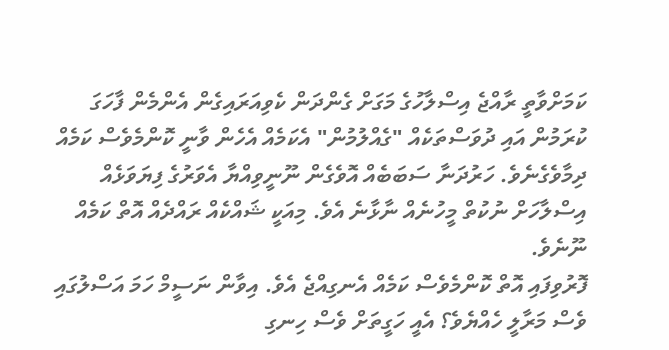ކަމަށްވާތީ ރާއްޖެ އިސްލާހުގެ މަގަށް ގެންދަން ކެވިއަރައިގެން އެންމެން ފާހަގަ ކުރަމުން އައި ދުވަސްތަކެއް "ގެއްލުމުން" އެކަމެއް އެހެން ވާނީ ކޮންމެވެސް ކަމެއް ދިމާވެގެނެވެ. ހަރުދަނާ ސަބަބެއް އޮވެގެން ނޫނީވިއްޔާ އެވަރުގެ ފިޔަވަޅެއް އިސްލާހަށް ނުކުތް މީހުނެއް ނާޅާނެ އެވެ. މިއަކީ ޝައްކެއް ރައްދެއް އޮތް ކަމެއް ނޫނެވެ.
ފޮރުވިފައި އޮތް ކޮންމެވެސް ކަމެއް އެނގިއްޖެ އެވެ. އިވާން ނަސީމް ހަމަ އަސްލުގައި ވެސް މަރާލީ ހެއްޔެވެ؟ އެއީ ހަގީތަށް ވެސް ހިނގި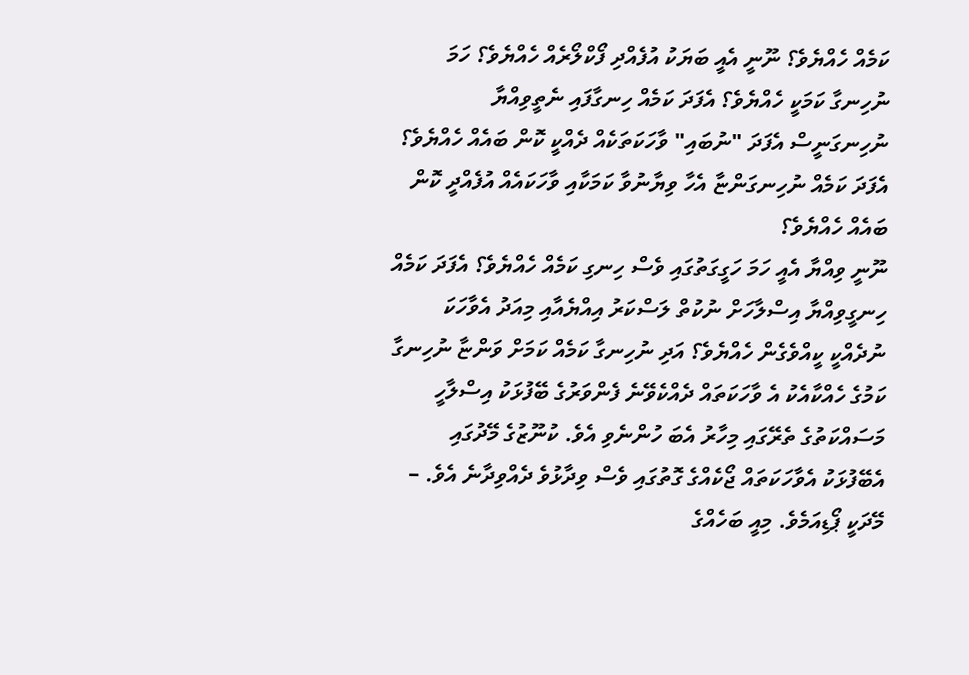ކަމެއް ހެއްޔެވެ؟ ނޫނީ އެއީ ބަޔަކު އުފެއްދި ފޯކްލޯރެއް ހެއްޔެވެ؟ ހަމަ ނުހިނގާ ކަމަކީ ހެއްޔެވެ؟ އެފަދަ ކަމެއް ހިނގާފައި ނެތީވިއްޔާ ނުހިނގަނީސް އެފަދަ "ނުބައި" ވާހަކަތަކެއް ދެއްކީ ކޮން ބައެއް ހެއްޔެވެ؟ އެފަދަ ކަމެއް ނުހިނގަންޏާ އެހާ ވިޔާނުވާ ކަމަކާއި ވާހަކައެއް އުފެއްދީ ކޮން ބައެއް ހެއްޔެވެ؟
ނޫނީ ވިއްޔާ އެއީ ހަމަ ހަގީގަތުގައި ވެސް ހިނގި ކަމެއް ހެއްޔެވެ؟ އެފަދަ ކަމެއް ހިނގީވިއްޔާ އިސްލާހަށް ނުކުތް ލަސްކަރު އިއްޔެއާއި މިއަދު އެވާހަކަ ނުދެއްކީ ކީއްވެގެން ހެއްޔެވެ؟ އަދި ނުހިނގާ ކަމެއް ކަމަށް ވަންޏާ ނުހިނގާ ކަމުގެ ހެއްކާއެކު އެ ވާހަކަތައް ދެއްކެވޭނެ ފެންވަރުގެ ބޭފުޅަކު އިސްލާހީ މަސައްކަތުގެ ތެރޭގައި މިހާރު އެބަ ހުންނެވި އެވެ. ކުނޫޒުގެ މޭދުގައި އެބޭފުޅަކު އެވާހަކަތައް ޖޯކެއްގެ ގޮތުގައި ވެސް ވިދާޅުވެ ދެއްވިދާނެ އެވެ. – މޭދަކީ ޕޯޑިއަމެވެ. މިއީ ބަހެއްގެ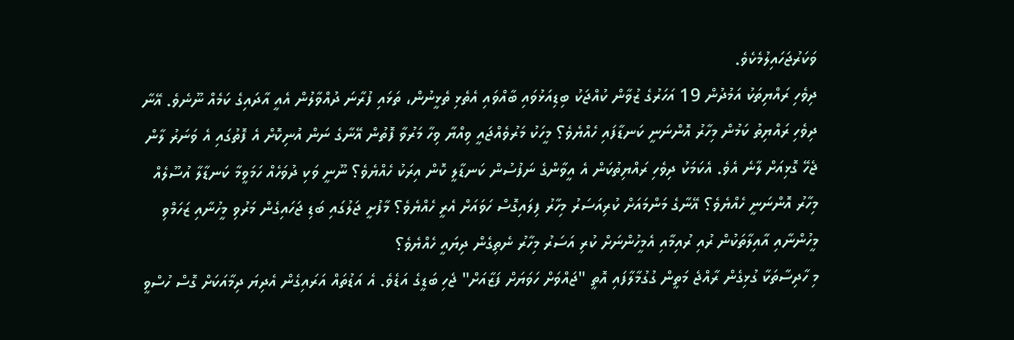ވަކަރުޖަހައިލުމެކެވެ.
ދިވެހި ރައްޔިތަކު އަމުދުން 19 އަހަރުގެ ޒުވާން ކުއްޖަކު ބިޑިއަޅުވައި ބާއްވައި އެތެޅި ތެޅީނުން، ތަޅައި ފުރާނަ ދުއްވާލުން އެއީ އާދައިގެ ކަމެއް ނޫނެވެ. އޭނާ ދިވެހި ރައްޔިތު ކަމުން މިހާރު އޮންނަނީ ކަނޑާފައި ހެއްޔެވެ؟ މީހަކު މަރުވެއްޖައީ ވިއްޔާ ވިހާ މަރުވާ ފޮތުން އޭނާގެ ނަން އުނިކޮށް އެ ފޮތުގައި އެ ވަނަރު ލާން ޖެހޭ ގޮޅިއަށް ލާނެ އެވެ. އެކަމަކު ދިވެހި ރައްޔިތުކަން އެ އީވާންގެ ނަފުސުން ކަނޑާލީ ކޮން އިރަކު ހެއްޔެވެ؟ ނޫނީ ވަކި ދުވަހެއް ހަމަވީމާ ކަނޑާލާ އުސޫލެއް މިހާރު އޮންނަނީ ހެއްޔެވެ؟ އޭނާގެ މަންމައަށް ކުރިއަސަރު މިހާރު ފިލައިގޮސް ހަވައަށް އެރީ ހެއްޔެވެ؟ މާފުށީ ޖަލުގައި ބަޑި ޖަހައިގެން މަރުވި މީހުނާއި ޒަހަމްވި މީހުންނާއި އާއިލާތަކުން ރުއި ރުއިމާއި އެމީހުންނަށް ކުރި އަސަރު މިހާރު ނެތިގެން ދިޔައީ ހެއްޔެވެ؟
މި ހާދިސާތަކާ ގުޅިގެން ރާއްޖެ މަތީން ގުގުމާލާފައި އޮތީ "ޖައްވަށް ހަވަޔަށް ފަޒާއަށް" ޖެހި ބަޑީގެ އަޑެވެ. އެ އަޑުތައް އަރައިގެން އެދިޔަ ދިމާއަކަށް ގޮސް ހުސްވީ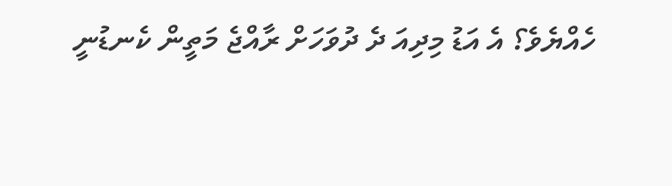ހެއްޔެވެ؟ އެ އަޑު މިދިއަ ދެ ދުވަހަށް ރާއްޖެ މަތީން ކެނޑުނީ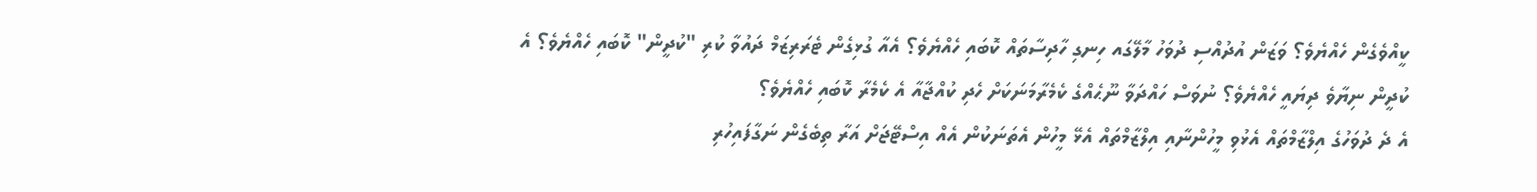ކީއްވެގެން ހެއްޔެވެ؟ ވަޒަން އުދުއްސި ދުވަހު މާލޭގައ ހިނގި ހާދިސާތައް ކޮބައި ހެއްޔެވެ؟ އެއާ ގުޅިގެން ޓެރަރިޒަމް ދައުވާ ކުރި "ކުދީން" ކޮބައި ހެއްޔެވެ؟ އެ ކުދީން ނިޔާވެ ދިޔައީ ހެއްޔެވެ؟ ނުވަސް ހައްދަވާ ނޫޙެއްގެ ކެމެރާމަނަކަށް ހެދި ކުއްޖާއާ އެ ކެމެރާ ކޮބައި ހެއްޔެވެ؟
އެ ދެ ދުވަހުގެ އިލްޒާމްތައް އެޅުވި މީހުންނާއި އިލްޒާމްތައް އެޅޭ މީހުން އެތަނަކުން އެއް އިސްޓޭޖަށް އަރާ ތިބެގެން ނަގާފައިހުރި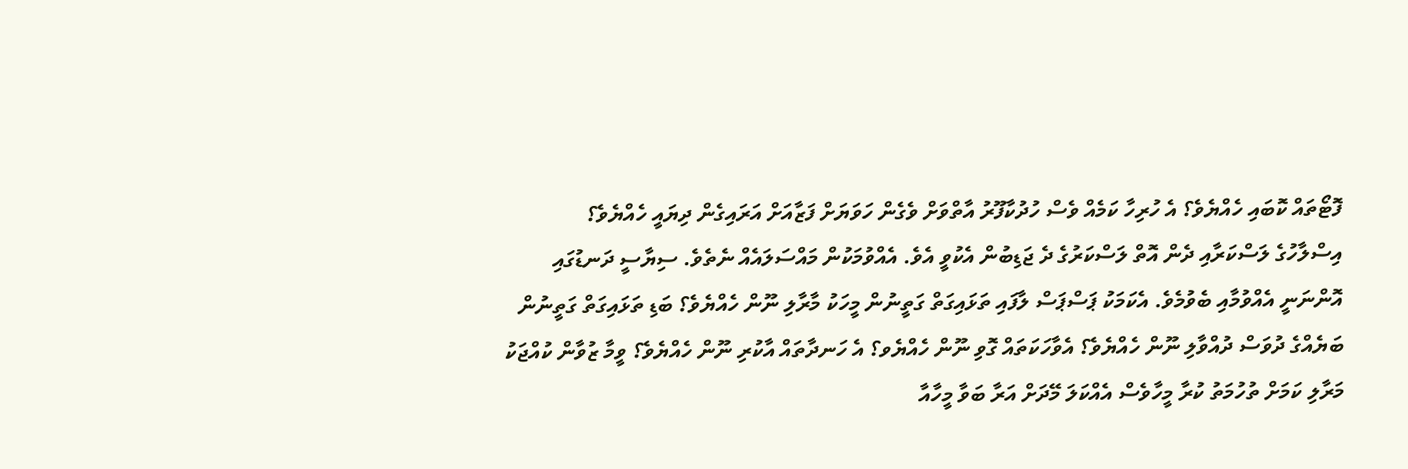ފޮޓޯތައް ކޮބައި ހެއްޔެވެ؟ އެ ހުރިހާ ކަމެއް ވެސް ހުދުކާފޫރު އާތްވަށް ވެގެން ހަވަޔަށް ފަޒާއަށް އަރައިގެން ދިޔައީ ހެއްޔެވެ؟
އިސްލާހުގެ ލަސްކަރާއި ދެން އޮތް ލަސްކަރުގެ ދެ ޖަޑިބުން އެކުވީ އެވެ. އެއްވުމަކުން މައްސަލައެއް ނެތެވެ. ސިޔާސީ ދަނޑުގައި އޮންނަނީ އެއްވުމާއި ބެވުމެވެ. އެކަމަކު ޕަސްޕަސް ލާފައި ތަޅައިގަތް ގަތީނުން މީހަކު މާރާލި ނޫން ހެއްޔެވެ؟ ބަޑި ތަޅައިގަތް ގަތީނުން ބަޔެއްގެ ދުވަސް ދުއްވާލި ނޫން ހެއްޔެވެ؟ އެވާހަކަތައް ގޮވި ނޫން ހެއްޔެވ؟ އެ ހަނދާތައް އާކުރި ނޫން ހެއްޔެވެ؟ ވީމާ ޒުވާން ކުއްޖަކު މަރާލި ކަމަށް ތުހުމަތު ކުރާ މީހާވެސް އެއްކަލަ މޭދަށް އަރާ ބަވާ މީހާއާ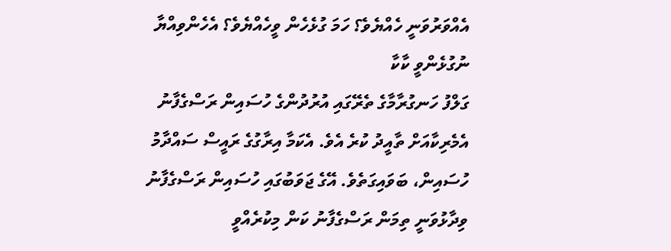އެއްވަރުވަނީ ހެއްޔެވެ؟ ހަމަ ގުޅެހެން ވީހެއްޔެވެ؟ އެހެންވިއްޔާ ނުގުޅެންވީ ކާކާ
ގަލްފު ހަނގުރާމާގެ ތެރޭގައި އުރުދުންގެ ހުސައިން ރަސްގެފާނު އެމެރިކާއަށް ތާއީދު ކުރެ އެވެ. އެކަމާ އިރާގުގެ ރައީސް ސައްދާމު ހުސައިން، ބަވައިގަތެވެ. އޭގެ ޖަވަބުގައި ހުސައިން ރަސްގެފާނު ވިދާޅުވަނީ ތިމަން ރަސްގެފާނު ކަން މިކުރެއްވީ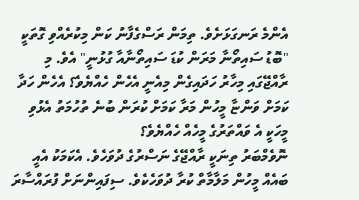އެންމެ ރަނގަޅަށެވެ. ތިމަން ރަސްގެފާނު ކަން މިކުރެއްވި ގޮތަކީ "ބޮޑު ސައިތޯނާ މަރަން ކުޑަ ސައިތޯނާއާ ގުޅުނީ" އެވެ. މި ރާއްޖޭގައި މިހާރު ހަދައިގެން މިއެނީ އެހެން ހެއްޔެވެ؟ އެހެން ހަދާ ކަމަށް ވަންޏާ މީހުން މަރާ ކަމަށް ކުރަން ބުނެ ތުހުމަތު އެޅުވި މީހަކީ އެ ވައްތަރުގެ މީހެއް ހެއްޔެވެ؟
ނޮވެމްބަރު ތިނަކީ ރާއްޖޭގެ ނަސްރުގެ ދުވަހެވެ. އެކަމަކު އެއީ ބައެއް މީހުން މަލާމާތް ކުރާ ދުވަހެކެވެ. ސިފައިންނަށް ފުރައްސާރަ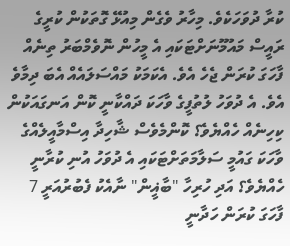ކުރާ ދުވަހަކެވެ. މިހާރު ވެގެން މިއުޅޭ ގޮތަކުން ކުރީގެ ރައީސް މައުމޫނަށްޓަކައި އެ މީހުން ނޮވެމްބަރު ތިނެއް ފާހަގަ ކުރަން ޖެހެ އެވެ. އެކަމަކު މައްސަލައެއް އެބަ ދިމާވެ އެވެ. އެ ދުވަހު ލުތުފީގެ ވާހަކަ ދައްކާނީ ކޮން އަނގައަކުން ކިހިނެއް ހެއްޔެވެ؟ ކޮންމެވެސް ޝާހިދާ އިސްމާއީލެއްގެ ވާހަކަ ގައުމީ ސަލާމަތަށްޓަކައި އެ ދުވަހު އުނި ކުރާނީ ހެއްޔެވެ؟ އަދި ހުރިހާ "ބާޣީން" ނާއެކު ފެބުރުއަރީ 7 ފާހަގަ ކުރަން ހަދާނީ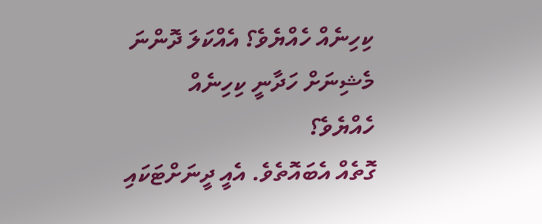ކިހިނެއް ހެއްޔެވެ؟ އެއްކަލަ ދޮންނަ މެޝިނަށް ހަދާނީ ކިހިނެއް ހެއްޔެވެ؟
ގޮތެއް އެބައޮތެވެ. އެއީ ދީނަށްޓަކައި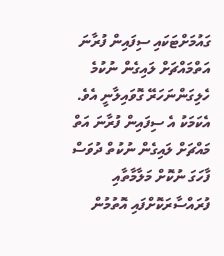ގައުމަށްޓަކައި ސިފައިން ފުރާނަ އަތްމައްޗަށް ލައިގެން ނުކުމެ ހެލިގަންނަހަރޭ ގޮވައިލާނީ އެވެ. އެކަމަކު އެ ސިފައިން ފުރާނަ އަތް މައްޗަށް ލައިގެން ނުކުތް ދުވަސް ފާހަގަ ނުކޮށް މަލާމާތާއި ފުރައްސާރަކޮށްފައި އޮތުމުން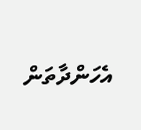އެހަންދާތަން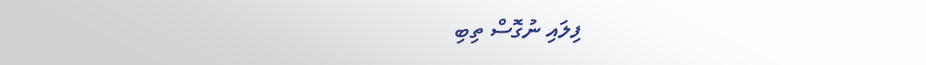ފިލައި ނުގޮސް ތިބި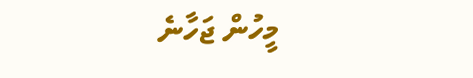މީހުން ޖަހާނެ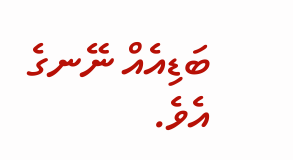ބަޑިއެއް ނޭނގެ އެވެ.